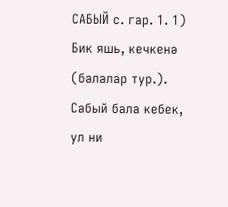САБЫЙ с. гар. 1. 1) Бик яшь, кечкенә (балалар тур.). Сабый бала кебек, ул ни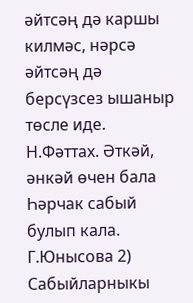әйтсәң дә каршы килмәс, нәрсә әйтсәң дә берсүзсез ышаныр төсле иде. Н.Фәттах. Әткәй, әнкәй өчен бала Һәрчак сабый булып кала. Г.Юнысова 2) Сабыйларныкы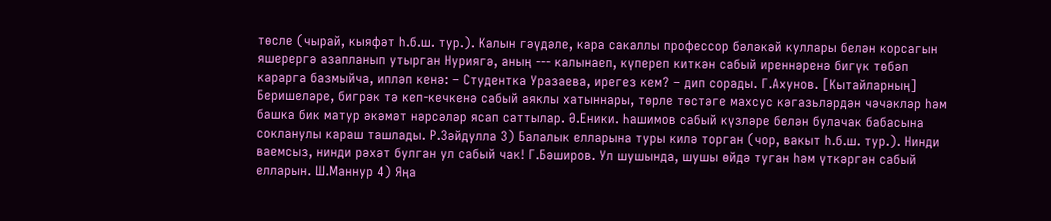төсле (чырай, кыяфәт һ.б.ш. тур.). Калын гәүдәле, кара сакаллы профессор бәләкәй куллары белән корсагын яшерергә азапланып утырган Нуриягә, аның --- калынаеп, күпереп киткән сабый иреннәренә бигүк төбәп карарга базмыйча, ипләп кенә: – Студентка Уразаева, ирегез кем? – дип сорады. Г.Ахунов. [Кытайларның] Беришеләре, бигрәк тә кеп-кечкенә сабый аяклы хатыннары, төрле төстәге махсус кәгазьләрдән чәчәкләр һәм башка бик матур әкәмәт нәрсәләр ясап саттылар. Ә.Еники. Һашимов сабый күзләре белән булачак бабасына сокланулы караш ташлады. Р.Зәйдулла 3) Балалык елларына туры килә торган (чор, вакыт һ.б.ш. тур.). Нинди ваемсыз, нинди рәхәт булган ул сабый чак! Г.Бәширов. Ул шушында, шушы өйдә туган һәм үткәргән сабый елларын. Ш.Маннур 4) Яңа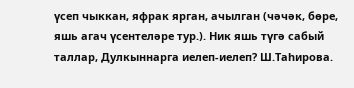үсеп чыккан, яфрак ярган, ачылган (чәчәк, бөре, яшь агач үсентеләре тур.). Ник яшь түгә сабый таллар, Дулкыннарга иелеп-иелеп? Ш.Таһирова.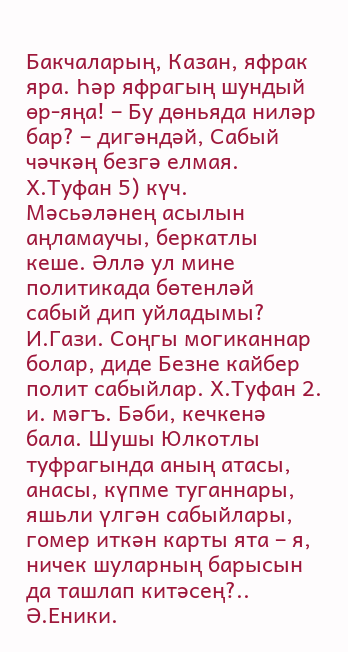Бакчаларың, Казан, яфрак яра. Һәр яфрагың шундый өр-яңа! – Бу дөньяда ниләр бар? – дигәндәй, Сабый чәчкәң безгә елмая. Х.Туфан 5) күч. Мәсьәләнең асылын аңламаучы, беркатлы кеше. Әллә ул мине политикада бөтенләй сабый дип уйладымы? И.Гази. Соңгы могиканнар болар, диде Безне кайбер полит сабыйлар. Х.Туфан 2. и. мәгъ. Бәби, кечкенә бала. Шушы Юлкотлы туфрагында аның атасы, анасы, күпме туганнары, яшьли үлгән сабыйлары, гомер иткән карты ята – я, ничек шуларның барысын да ташлап китәсең?.. Ә.Еники.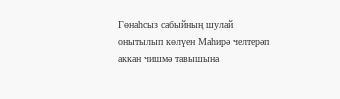Гөнаһсыз сабыйның шулай онытылып көлүен Маһирә челтерәп аккан чишмә тавышына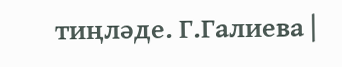тиңләде. Г.Галиева |